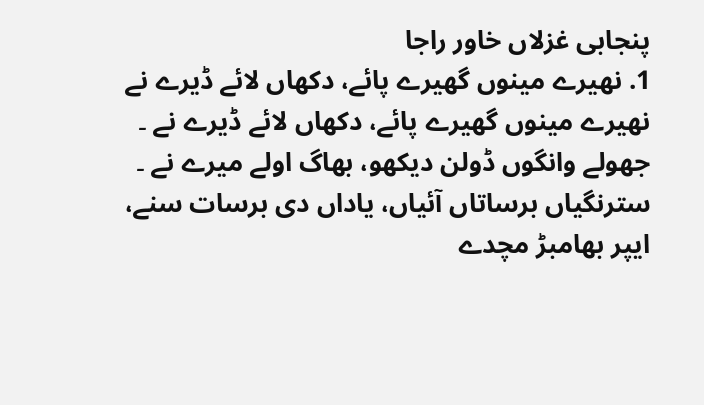پنجابی غزلاں خاور راجا
1. نھیرے مینوں گھیرے پائے، دکھاں لائے ڈیرے نے
نھیرے مینوں گھیرے پائے، دکھاں لائے ڈیرے نے ۔
جھولے وانگوں ڈولن دیکھو، بھاگ اولے میرے نے ۔
سترنگیاں برساتاں آئیاں، یاداں دی برسات سنے،
ایپر بھامبڑ مچدے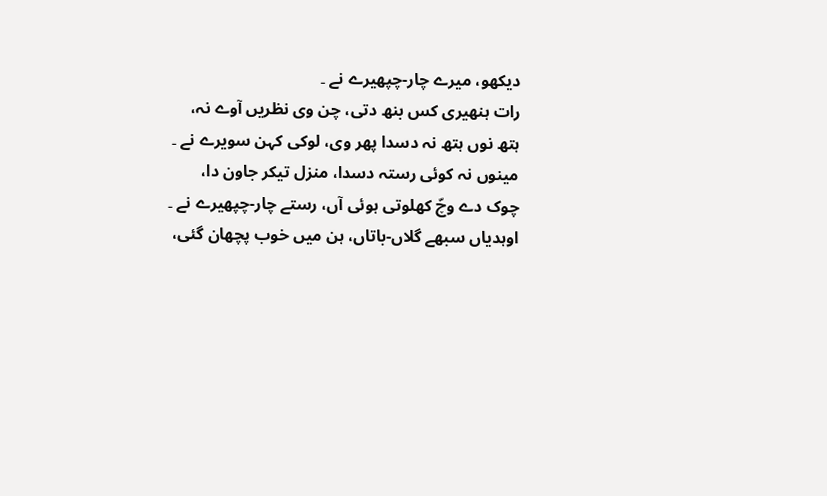دیکھو، میرے چار-چپھیرے نے ۔
رات ہنھیری کس بنھ دتی، چن وی نظریں آوے نہ،
ہتھ نوں ہتھ نہ دسدا پھر وی، لوکی کہن سویرے نے ۔
مینوں نہ کوئی رستہ دسدا، منزل تیکر جاون دا،
چوک دے وچّ کھلوتی ہوئی آں، رستے چار-چپھیرے نے ۔
اوہدیاں سبھے گلاں-باتاں، ہن میں خوب پچھان گئی،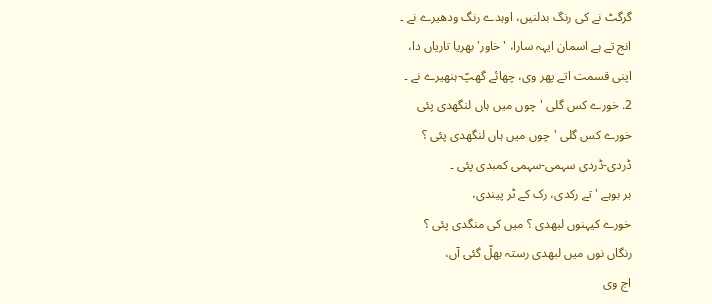گرگٹ نے کی رنگ بدلنیں، اوہدے رنگ ودھیرے نے ۔
انج تے ہے اسمان ایہہ سارا، 'خاور' بھریا تاریاں دا،
اپنی قسمت اتے پھر وی، چھائے گھپّ-ہنھیرے نے ۔
2. خورے کس گلی 'چوں میں ہاں لنگھدی پئی
خورے کس گلی 'چوں میں ہاں لنگھدی پئی ؟
ڈردی-ڈردی سہمی-سہمی کمبدی پئی ۔
ہر بوہے 'تے رکدی، رک کے ٹر پیندی،
خورے کیہنوں لبھدی ؟ میں کی منگدی پئی ؟
رنگاں نوں میں لبھدی رستہ بھلّ گئی آں،
اج وی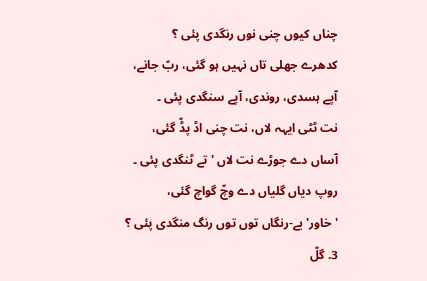چناں کیوں چنی نوں رنگدی پئی ؟
کدھرے جھلی تاں نہیں ہو گئی، ربّ جانے،
آپے ہسدی، روندی، آپے سنگدی پئی ۔
نت ٹٹی ایہہ لاں، نت چنی اڈ پڈّ گئی،
آساں دے جوڑے نت لاں 'تے ٹنگدی پئی ۔
روپ دیاں گلیاں دے وچّ گواچ گئی،
'خاور' بے-رنگاں توں توں رنگ منگدی پئی ؟
3. گلّ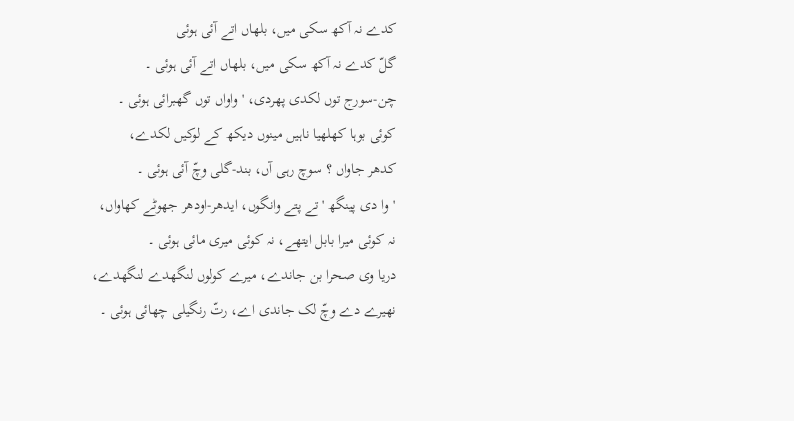کدے نہ آکھ سکی میں، بلھاں اتے آئی ہوئی
گلّ کدے نہ آکھ سکی میں، بلھاں اتے آئی ہوئی ۔
چن-سورج توں لکدی پھردی، 'واواں توں گھبرائی ہوئی ۔
کوئی بوہا کھلھیا ناہیں مینوں دیکھ کے لوکیں لکدے،
کدھر جاواں ؟ سوچ رہی آں، بند-گلی وچّ آئی ہوئی ۔
'وا دی پینگھ 'تے پتے وانگوں، ایدھر-اودھر جھوٹے کھاواں،
نہ کوئی میرا بابل ایتھے، نہ کوئی میری مائی ہوئی ۔
دریا وی صحرا بن جاندے، میرے کولوں لنگھدے لنگھدے،
نھیرے دے وچّ لک جاندی اے، رتّ رنگیلی چھائی ہوئی ۔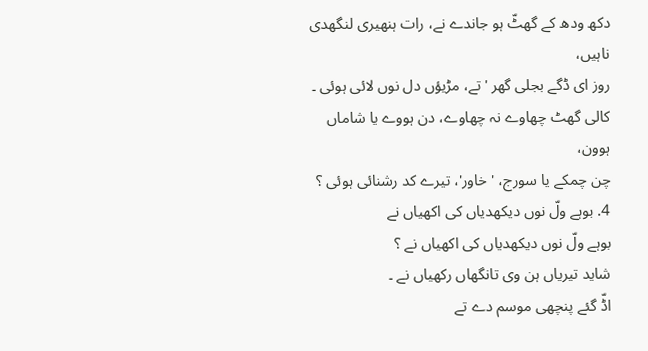دکھ ودھ کے گھٹّ ہو جاندے نے، رات ہنھیری لنگھدی ناہیں،
روز ای ڈگے بجلی گھر 'تے، مڑیؤں دل نوں لائی ہوئی ۔
کالی گھٹ چھاوے نہ چھاوے، دن ہووے یا شاماں ہوون،
چن چمکے یا سورج، 'خاور'، تیرے کد رشنائی ہوئی ؟
4. بوہے ولّ نوں دیکھدیاں کی اکھیاں نے
بوہے ولّ نوں دیکھدیاں کی اکھیاں نے ؟
شاید تیریاں ہن وی تانگھاں رکھیاں نے ۔
اڈّ گئے پنچھی موسم دے تے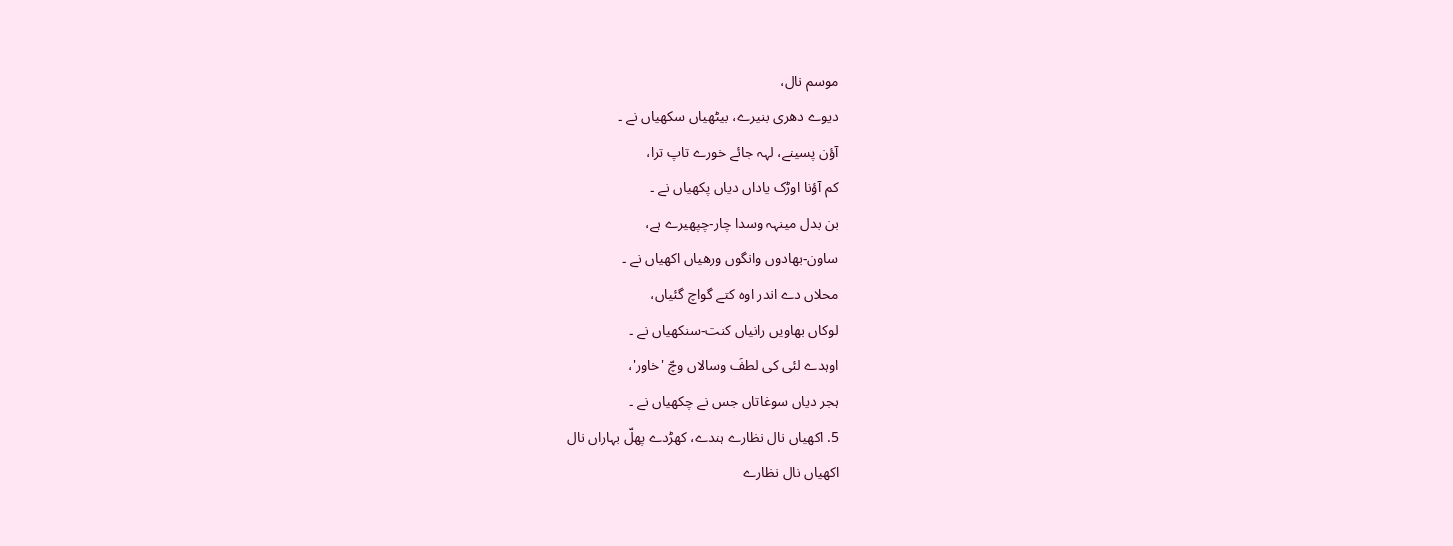موسم نال،
دیوے دھری بنیرے، بیٹھیاں سکھیاں نے ۔
آؤن پسینے، لہہ جائے خورے تاپ ترا،
کم آؤنا اوڑک یاداں دیاں پکھیاں نے ۔
بن بدل مینہہ وسدا چار-چپھیرے ہے،
ساون-بھادوں وانگوں ورھیاں اکھیاں نے ۔
محلاں دے اندر اوہ کتے گواچ گئیاں،
لوکاں بھاویں رانیاں کنت-سنکھیاں نے ۔
اوہدے لئی کی لطفَ وسالاں وچّ 'خاور'،
ہجر دیاں سوغاتاں جس نے چکھیاں نے ۔
5. اکھیاں نال نظارے ہندے، کھڑدے پھلّ بہاراں نال
اکھیاں نال نظارے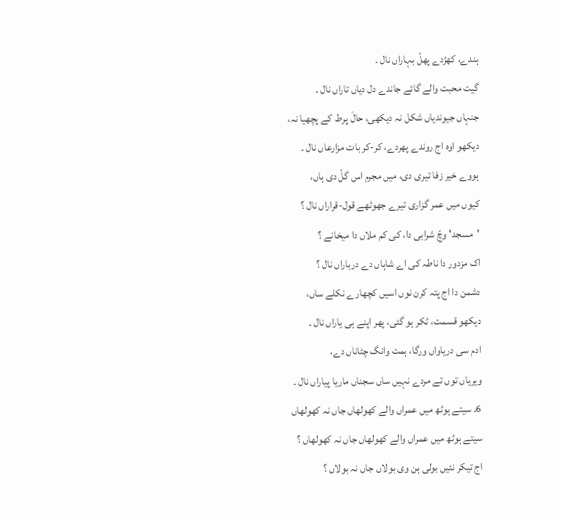ہندے، کھڑدے پھلّ بہاراں نال ۔
گیت محبت والے گائے جاندے دل دیاں تاراں نال ۔
جنہاں جیوندیاں شکل نہ دیکھی، حالَ پرط کے پچھیا نہ،
دیکھو اوہ اج روندے پھردے، کر-کر بات مزارعاں نال ۔
ہووے خیر زفا تیری دی، میں مجرم اس گلّ دی ہاں،
کیوں میں عمر گزاری تیرے جھوٹھے قول-قراراں نال ؟
'مسجد' وچّ شرابی دا، کی کم ملاں دا میخانے ؟
اک مزدور دا ناطہ کی اے شاہاں دے درباراں نال ؟
دشمن دا اج پتہ کرن نوں اسیں کچھارے نکلے ساں،
دیکھو قسمت، ٹکر ہو گئی، پھر اپنے ہی یاراں نال ۔
ادم سی دریاواں ورگا، ہمت وانگ چٹاناں دے،
ویریاں توں تے مردے نہیں ساں سجناں ماریا پیاراں نال ۔
6. سیتے ہوٹھ میں عمراں والے کھولھاں جاں نہ کھولھاں
سیتے ہوٹھ میں عمراں والے کھولھاں جاں نہ کھولھاں ؟
اج تیکر نئیں بولی ہن وی بولاں جاں نہ بولاں ؟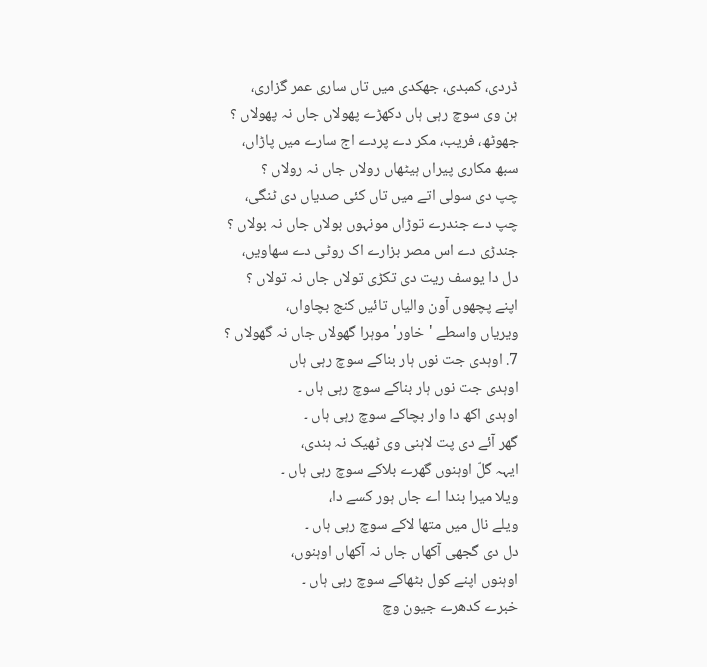ڈردی، کمبدی، جھکدی میں تاں ساری عمر گزاری،
ہن وی سوچ رہی ہاں دکھڑے پھولاں جاں نہ پھولاں ؟
جھوٹھ، فریب، مکر دے پردے اج سارے میں پاڑاں،
سبھ مکاری پیراں ہیٹھاں رولاں جاں نہ رولاں ؟
چپ دی سولی اتے میں تاں کئی صدیاں دی ٹنگی،
چپ دے جندرے توڑاں مونہوں بولاں جاں نہ بولاں ؟
جندڑی دے اس مصر بزارے اک روٹی دے سھاویں،
دل دا یوسف ریت دی تکڑی تولاں جاں نہ تولاں ؟
اپنے پچھوں آون والیاں تائیں کنج بچاواں،
ویریاں واسطے 'خاور' موہرا گھولاں جاں نہ گھولاں ؟
7. اوہدی جت نوں ہار بناکے سوچ رہی ہاں
اوہدی جت نوں ہار بناکے سوچ رہی ہاں ۔
اوہدی اکھ دا وار بچاکے سوچ رہی ہاں ۔
گھر آئے دی پت لاہنی وی ٹھیک نہ ہندی،
ایہہ گلّ اوہنوں گھرے بلاکے سوچ رہی ہاں ۔
ویلا میرا بندا اے جاں ہور کسے دا،
ویلے نال میں متھا لاکے سوچ رہی ہاں ۔
دل دی گجھی آکھاں جاں نہ آکھاں اوہنوں،
اوہنوں اپنے کول بٹھاکے سوچ رہی ہاں ۔
خبرے کدھرے جیون وچ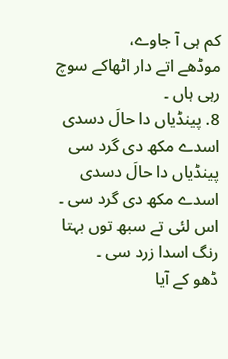کم ہی آ جاوے،
موڈھے اتے دار اٹھاکے سوچ رہی ہاں ۔
8. پینڈیاں دا حالَ دسدی اسدے مکھ دی گرد سی
پینڈیاں دا حالَ دسدی اسدے مکھ دی گرد سی ۔
اس لئی تے سبھ توں بہتا رنگ اسدا زرد سی ۔
ڈھو کے آیا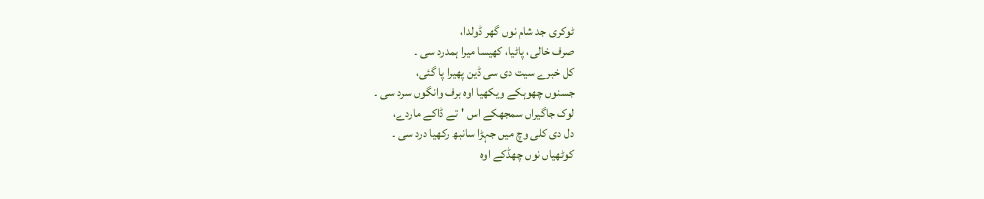ٹوکری جد شام نوں گھر ڈولدا،
صرف خالی، پاٹیا، کھیسا میرا ہمدرد سی ۔
کل خبرے سیت دی سی ڈین پھیرا پا گئی،
جسنوں چھوہکے ویکھیا اوہ برف وانگوں سرد سی ۔
لوک جاگیراں سمجھکے اس 'تے ڈاکے ماردے،
دل دی کلی وچ میں جہڑا سانبھ رکھیا درد سی ۔
کوٹھیاں نوں چھڈکے اوہ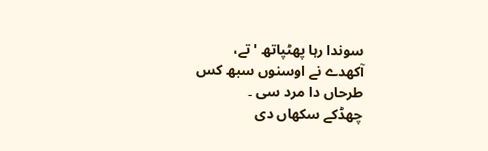سوندا رہا پھٹپاتھ 'تے،
آکھدے نے اوسنوں سبھ کس طرحاں دا مرد سی ۔
چھڈکے سکھاں دی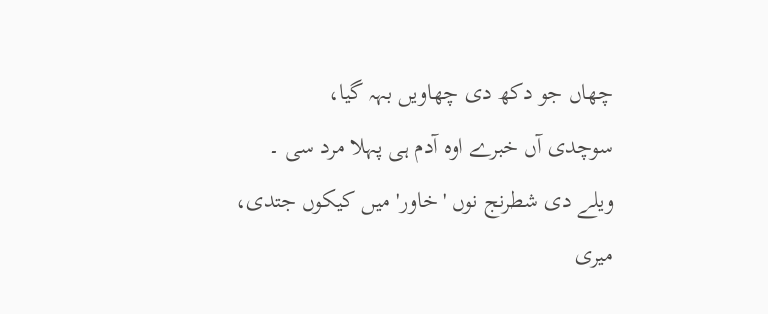چھاں جو دکھ دی چھاویں بہہ گیا،
سوچدی آں خبرے اوہ آدم ہی پہلا مرد سی ۔
ویلے دی شطرنج نوں 'خاور' میں کیکوں جتدی،
میری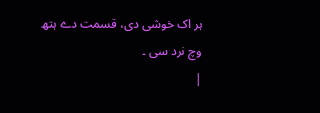ہر اک خوشی دی، قسمت دے ہتھ وچ نرد سی ۔
|